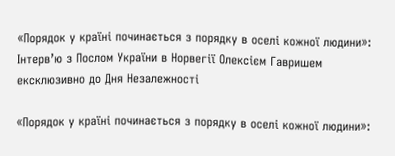«Порядок у країні починається з порядку в оселі кожної людини»: Інтерв’ю з Послом України в Норвегії Олексієм Гавришем ексклюзивно до Дня Незалежності

«Порядок у країні починається з порядку в оселі кожної людини»: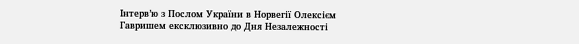Інтерв’ю з Послом України в Норвегії Олексієм Гавришем ексклюзивно до Дня Незалежності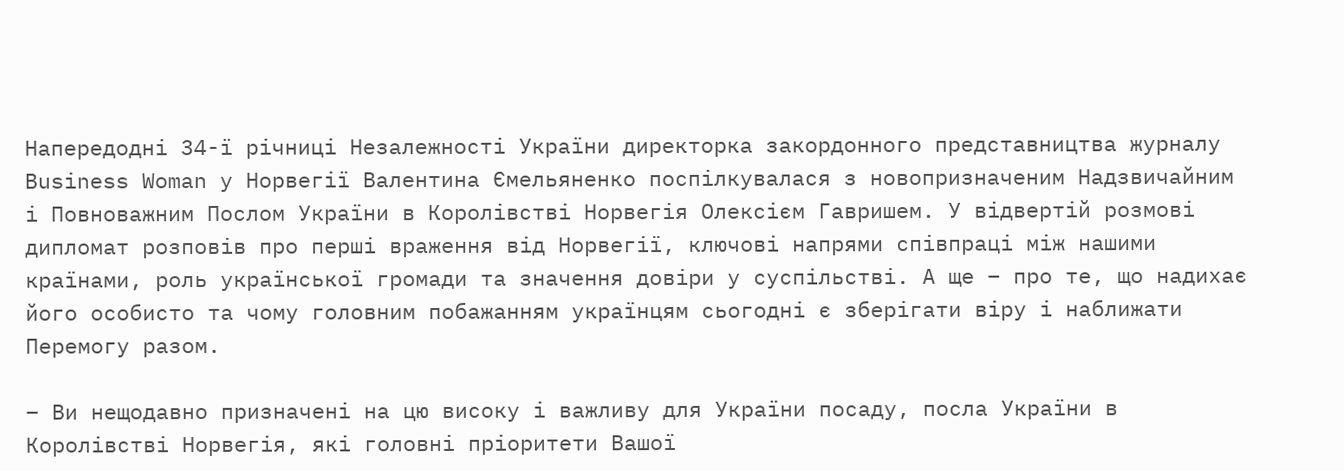Напередодні 34-ї річниці Незалежності України директорка закордонного представництва журналу Business Woman у Норвегії Валентина Ємельяненко поспілкувалася з новопризначеним Надзвичайним і Повноважним Послом України в Королівстві Норвегія Олексієм Гавришем. У відвертій розмові дипломат розповів про перші враження від Норвегії, ключові напрями співпраці між нашими країнами, роль української громади та значення довіри у суспільстві. А ще – про те, що надихає його особисто та чому головним побажанням українцям сьогодні є зберігати віру і наближати Перемогу разом.

– Ви нещодавно призначені на цю високу і важливу для України посаду, посла України в Королівстві Норвегія, які головні пріоритети Вашої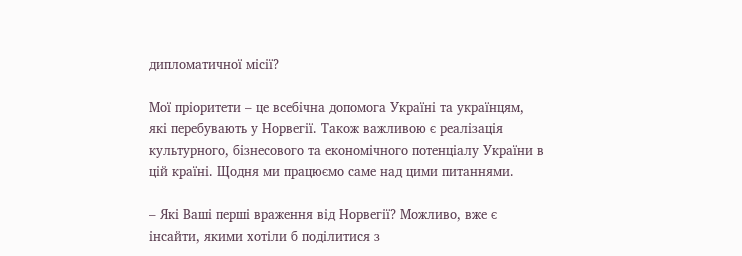дипломатичної місії?

Мої пріоритети – це всебічна допомога Україні та українцям, які перебувають у Норвегії. Також важливою є реалізація культурного, бізнесового та економічного потенціалу України в цій країні. Щодня ми працюємо саме над цими питаннями.

– Які Ваші перші враження від Норвегії? Можливо, вже є інсайти, якими хотіли б поділитися з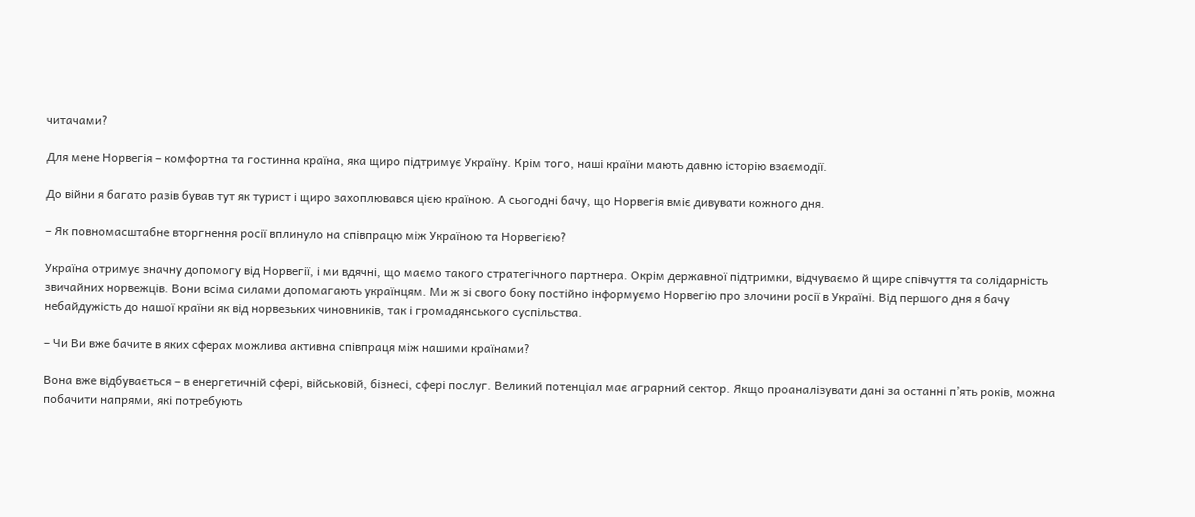читачами?

Для мене Норвегія – комфортна та гостинна країна, яка щиро підтримує Україну. Крім того, наші країни мають давню історію взаємодії.

До війни я багато разів бував тут як турист і щиро захоплювався цією країною. А сьогодні бачу, що Норвегія вміє дивувати кожного дня.

– Як повномасштабне вторгнення росії вплинуло на співпрацю між Україною та Норвегією?

Україна отримує значну допомогу від Норвегії, і ми вдячні, що маємо такого стратегічного партнера. Окрім державної підтримки, відчуваємо й щире співчуття та солідарність звичайних норвежців. Вони всіма силами допомагають українцям. Ми ж зі свого боку постійно інформуємо Норвегію про злочини росії в Україні. Від першого дня я бачу небайдужість до нашої країни як від норвезьких чиновників, так і громадянського суспільства.

– Чи Ви вже бачите в яких сферах можлива активна співпраця між нашими країнами?

Вона вже відбувається – в енергетичній сфері, військовій, бізнесі, сфері послуг. Великий потенціал має аграрний сектор. Якщо проаналізувати дані за останні п’ять років, можна побачити напрями, які потребують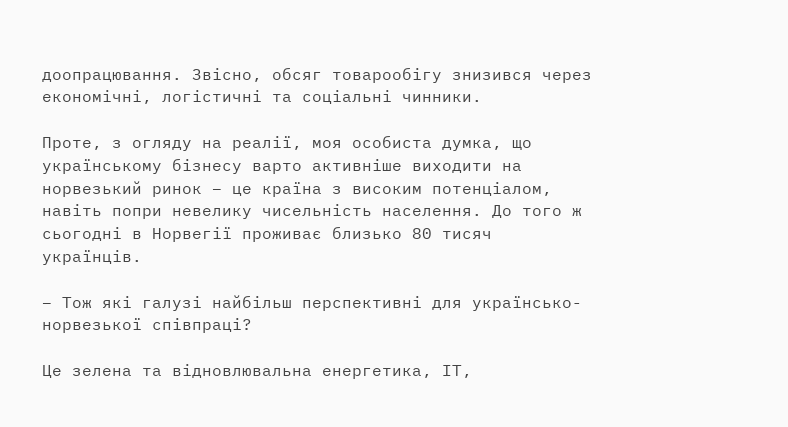доопрацювання. Звісно, обсяг товарообігу знизився через економічні, логістичні та соціальні чинники.

Проте, з огляду на реалії, моя особиста думка, що українському бізнесу варто активніше виходити на норвезький ринок – це країна з високим потенціалом, навіть попри невелику чисельність населення. До того ж сьогодні в Норвегії проживає близько 80 тисяч українців.

– Тож які галузі найбільш перспективні для українсько-норвезької співпраці?

Це зелена та відновлювальна енергетика, ІТ,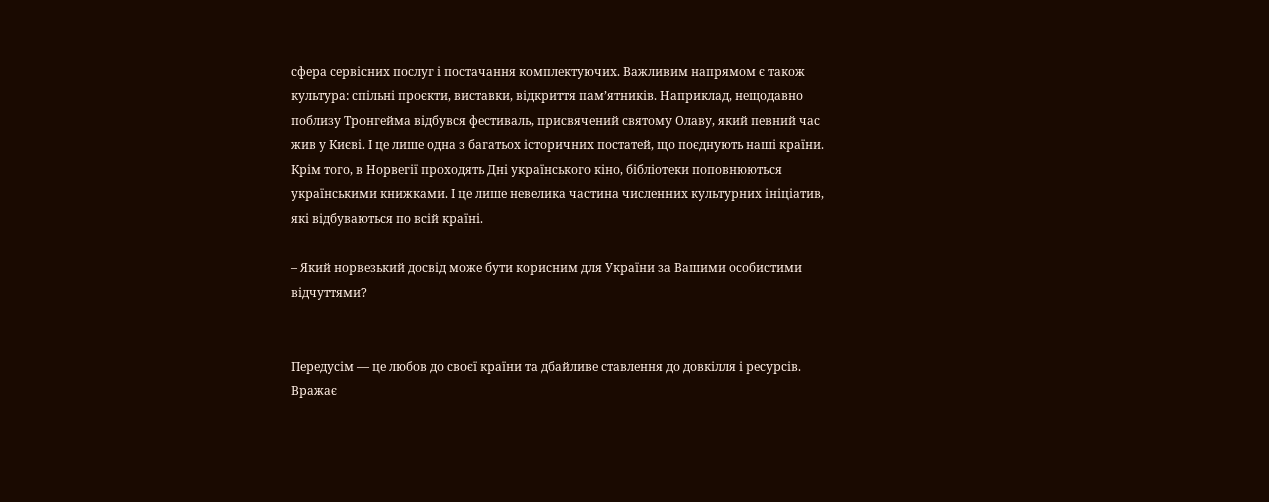сфера сервісних послуг і постачання комплектуючих. Важливим напрямом є також культура: спільні проєкти, виставки, відкриття пам’ятників. Наприклад, нещодавно поблизу Тронгейма відбувся фестиваль, присвячений святому Олаву, який певний час жив у Києві. І це лише одна з багатьох історичних постатей, що поєднують наші країни. Крім того, в Норвегії проходять Дні українського кіно, бібліотеки поповнюються українськими книжками. І це лише невелика частина численних культурних ініціатив, які відбуваються по всій країні.

– Який норвезький досвід може бути корисним для України за Вашими особистими відчуттями?


Передусім — це любов до своєї країни та дбайливе ставлення до довкілля і ресурсів. Вражає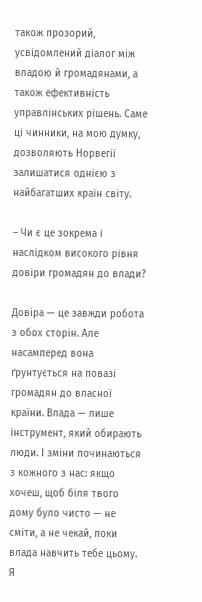також прозорий, усвідомлений діалог між владою й громадянами, а також ефективність управлінських рішень. Саме ці чинники, на мою думку, дозволяють Норвегії залишатися однією з найбагатших країн світу.

– Чи є це зокрема і наслідком високого рівня довіри громадян до влади?

Довіра — це завжди робота з обох сторін. Але насамперед вона ґрунтується на повазі громадян до власної країни. Влада — лише інструмент, який обирають люди. І зміни починаються з кожного з нас: якщо хочеш, щоб біля твого дому було чисто — не сміти, а не чекай, поки влада навчить тебе цьому. Я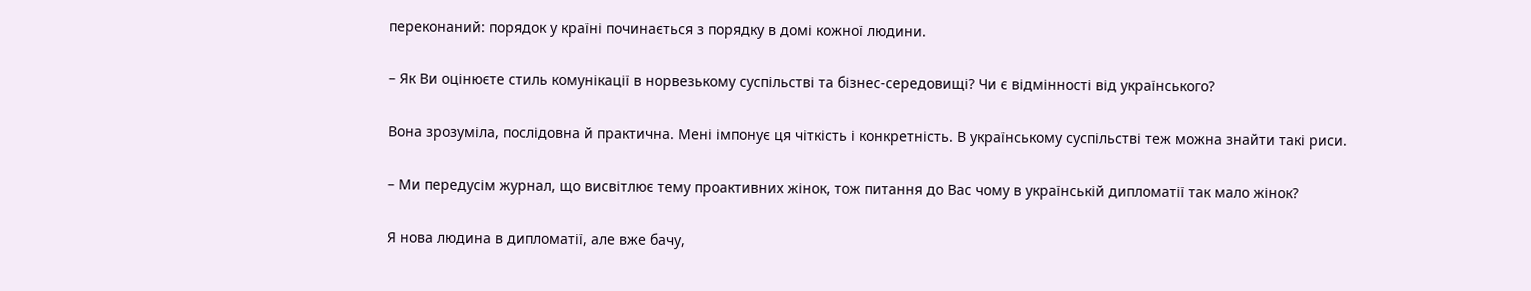переконаний: порядок у країні починається з порядку в домі кожної людини.

– Як Ви оцінюєте стиль комунікації в норвезькому суспільстві та бізнес-середовищі? Чи є відмінності від українського?

Вона зрозуміла, послідовна й практична. Мені імпонує ця чіткість і конкретність. В українському суспільстві теж можна знайти такі риси.

– Ми передусім журнал, що висвітлює тему проактивних жінок, тож питання до Вас чому в українській дипломатії так мало жінок?

Я нова людина в дипломатії, але вже бачу,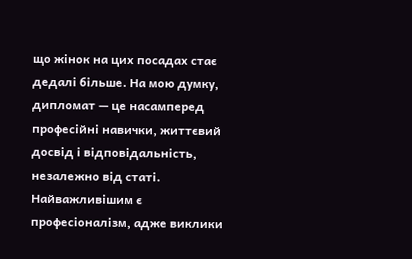що жінок на цих посадах стає дедалі більше. На мою думку, дипломат — це насамперед професійні навички, життєвий досвід і відповідальність, незалежно від статі. Найважливішим є професіоналізм, адже виклики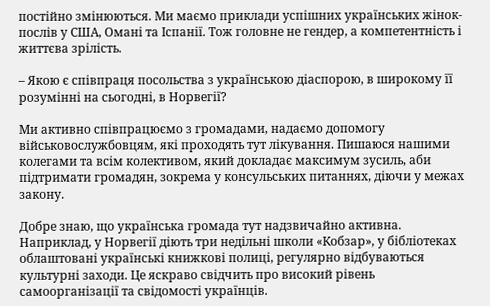постійно змінюються. Ми маємо приклади успішних українських жінок-послів у США, Омані та Іспанії. Тож головне не гендер, а компетентність і життєва зрілість.

– Якою є співпраця посольства з українською діаспорою, в широкому її розумінні на сьогодні, в Норвегії?

Ми активно співпрацюємо з громадами, надаємо допомогу військовослужбовцям, які проходять тут лікування. Пишаюся нашими колегами та всім колективом, який докладає максимум зусиль, аби підтримати громадян, зокрема у консульських питаннях, діючи у межах закону.

Добре знаю, що українська громада тут надзвичайно активна. Наприклад, у Норвегії діють три недільні школи «Кобзар», у бібліотеках облаштовані українські книжкові полиці, регулярно відбуваються культурні заходи. Це яскраво свідчить про високий рівень самоорганізації та свідомості українців.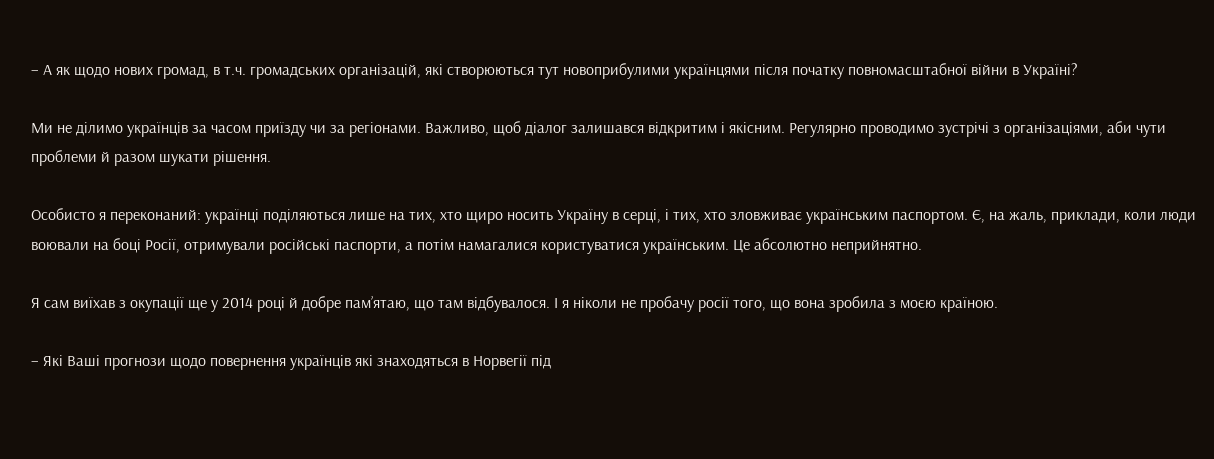– А як щодо нових громад, в т.ч. громадських організацій, які створюються тут новоприбулими українцями після початку повномасштабної війни в Україні?

Ми не ділимо українців за часом приїзду чи за регіонами. Важливо, щоб діалог залишався відкритим і якісним. Регулярно проводимо зустрічі з організаціями, аби чути проблеми й разом шукати рішення.

Особисто я переконаний: українці поділяються лише на тих, хто щиро носить Україну в серці, і тих, хто зловживає українським паспортом. Є, на жаль, приклади, коли люди воювали на боці Росії, отримували російські паспорти, а потім намагалися користуватися українським. Це абсолютно неприйнятно.

Я сам виїхав з окупації ще у 2014 році й добре пам’ятаю, що там відбувалося. І я ніколи не пробачу росії того, що вона зробила з моєю країною.

– Які Ваші прогнози щодо повернення українців які знаходяться в Норвегії під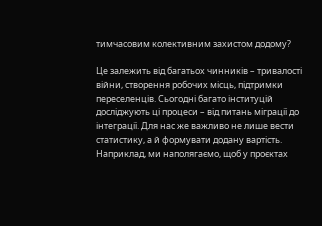тимчасовим колективним захистом додому?

Це залежить від багатьох чинників – тривалості війни, створення робочих місць, підтримки переселенців. Сьогодні багато інституцій досліджують ці процеси – від питань міграції до інтеграції. Для нас же важливо не лише вести статистику, а й формувати додану вартість. Наприклад, ми наполягаємо, щоб у проєктах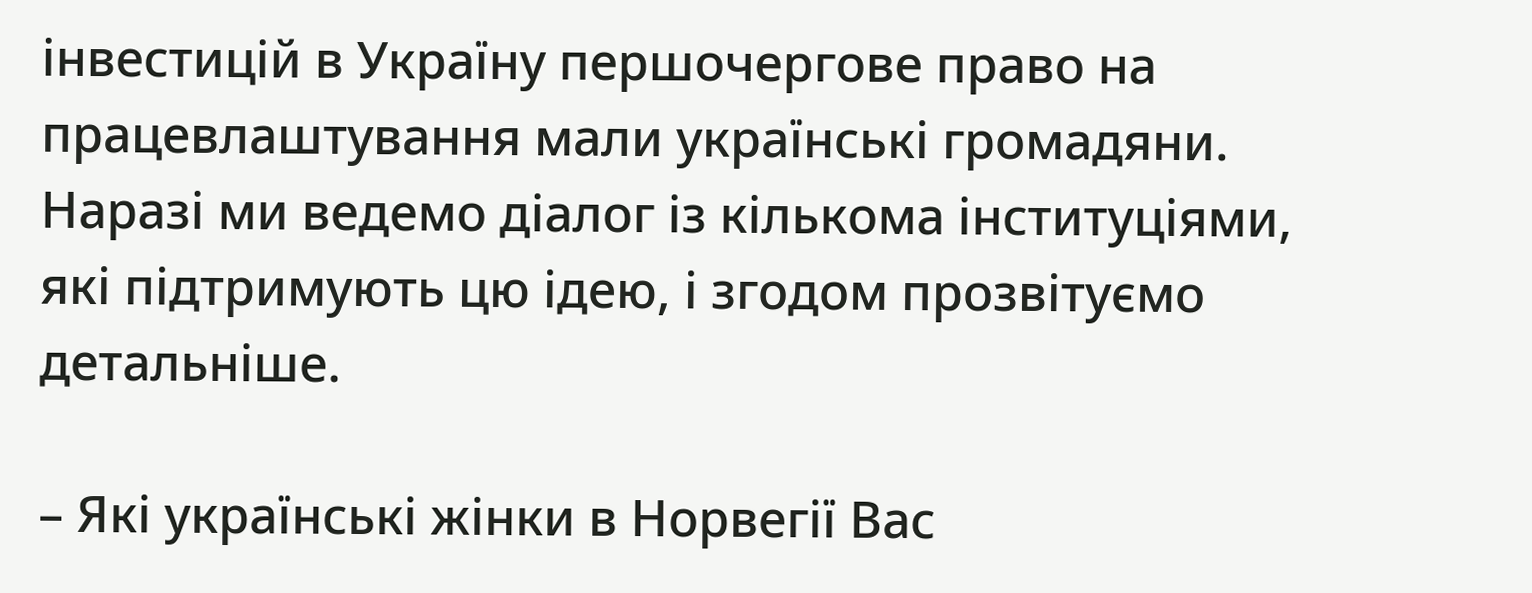інвестицій в Україну першочергове право на працевлаштування мали українські громадяни. Наразі ми ведемо діалог із кількома інституціями, які підтримують цю ідею, і згодом прозвітуємо детальніше.

– Які українські жінки в Норвегії Вас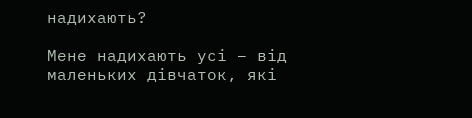надихають?

Мене надихають усі – від маленьких дівчаток, які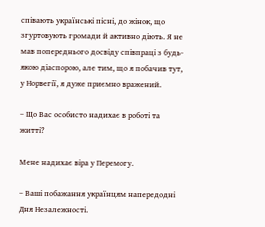співають українські пісні, до жінок, що згуртовують громади й активно діють. Я не мав попереднього досвіду співпраці з будь-якою діаспорою, але тим, що я побачив тут, у Норвегії, я дуже приємно вражений.

– Що Вас особисто надихає в роботі та житті?

Мене надихає віра у Перемогу.

– Ваші побажання українцям напередодні Дня Незалежності.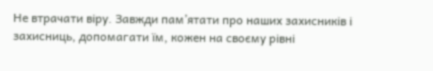Не втрачати віру. Завжди пам’ятати про наших захисників і захисниць, допомагати їм, кожен на своєму рівні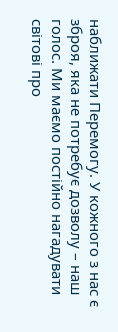наближати Перемогу. У кожного з нас є зброя, яка не потребує дозволу – наш голос. Ми маємо постійно нагадувати світові про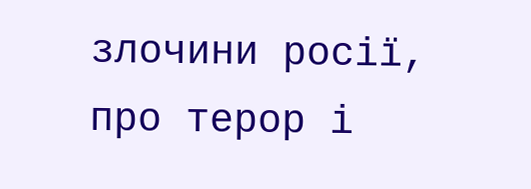злочини росії, про терор і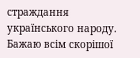страждання українського народу. Бажаю всім скорішої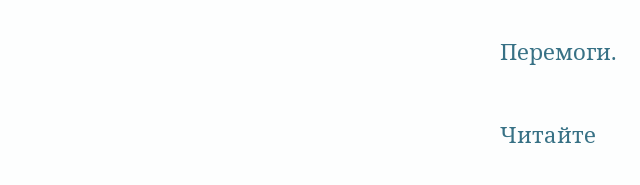Перемоги.

Читайте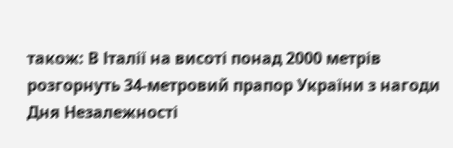також: В Італії на висоті понад 2000 метрів розгорнуть 34-метровий прапор України з нагоди Дня Незалежності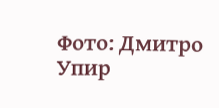Фото: Дмитро Упир